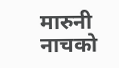मारुनी नाचको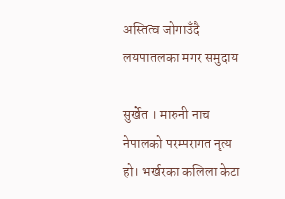अस्तित्व जोगाउँदै लयपातलका मगर समुदाय

सुर्खेत । मारुनी नाच नेपालको परम्परागत नृत्य हो। भर्खरका कलिला केटा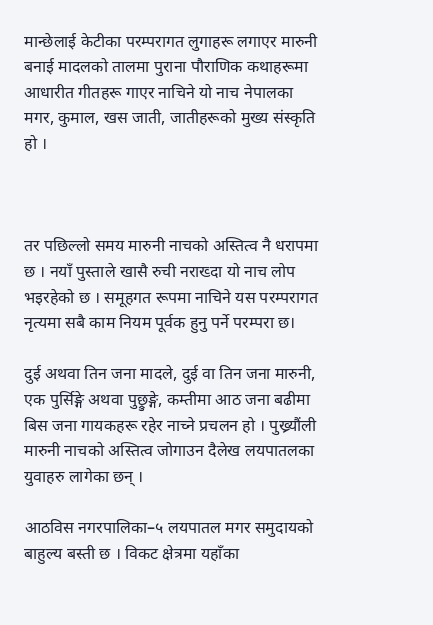मान्छेलाई केटीका परम्परागत लुगाहरू लगाएर मारुनी बनाई मादलको तालमा पुराना पौराणिक कथाहरूमा आधारीत गीतहरू गाएर नाचिने यो नाच नेपालका मगर, कुमाल, खस जाती, जातीहरूको मुख्य संस्कृति हो ।



तर पछिल्लो समय मारुनी नाचको अस्तित्व नै धरापमा छ । नयाँ पुस्ताले खासै रुची नराख्दा यो नाच लोप भइरहेको छ । समूहगत रूपमा नाचिने यस परम्परागत नृत्यमा सबै काम नियम पूर्वक हुनु पर्ने परम्परा छ।

दुई अथवा तिन जना मादले, दुई वा तिन जना मारुनी, एक पुर्सिङ्गे अथवा पुछ्रुङ्गे, कम्तीमा आठ जना बढीमा बिस जना गायकहरू रहेर नाच्ने प्रचलन हो । पुख्र्यौंली मारुनी नाचको अस्तित्व जोगाउन दैलेख लयपातलका युवाहरु लागेका छन् ।

आठविस नगरपालिका–५ लयपातल मगर समुदायको बाहुल्य बस्ती छ । विकट क्षेत्रमा यहाँका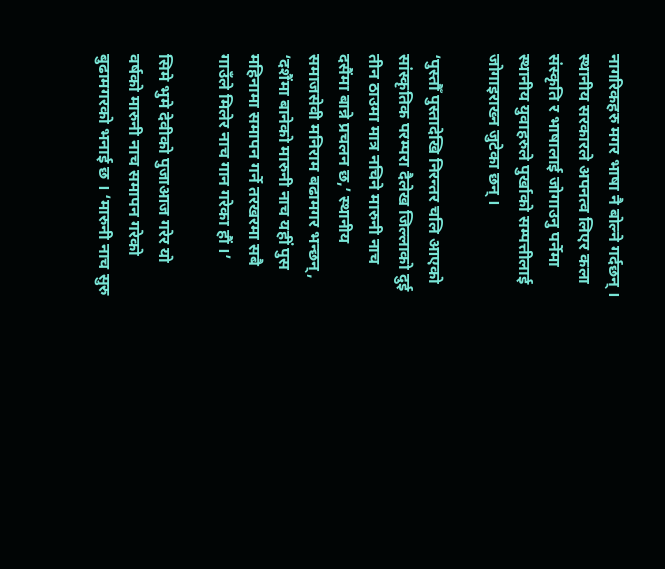नागरिकहरु मगर भाषा नै बोल्ने गर्दछन् । स्थानीय सरकारले अपनत्व लिएर कला संस्कृति र भाषालाई जोगाउनु पर्नेमा स्थानीय युवाहरुले पुर्खाको सम्पत्तीलाई जोगाइराख्न जुटेका छन् ।

‘पुस्तौँ पुस्तादेखि निरन्तर चलि आएको सांस्कृतिक परम्परा दैलेख जिल्लाको दुई तीन ठाउमा मात्र नचिने मारुनी नाच दसैंमा बान्ने प्रचलन छ,’ स्थानीय समाजसेवी मनिराम बढामगर भन्छन्, ‘दशैंमा बानेको मारुनी नाच यहीं पुस महिनामा समापन गर्ने तरखरमा सबै गाउँले मिलेर नाच गान गरेका हौं ।’

सिमे भुमे देवीको पुजाआज गरेर यो वर्षको मारुनी नाच समापन गरेको बुढामगरको भनाई छ । ‘मारुनी नाच सुरु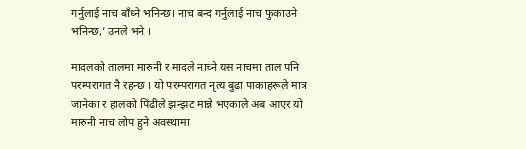गर्नुलाई नाच बाँध्ने भनिन्छ। नाच बन्द गर्नुलाई नाच फुकाउने भनिन्छ,’ उनले भने ।

मादलको तालमा मारुनी र मादले नाच्ने यस नाचमा ताल पनि परम्परागत नै रहन्छ । यो परम्परागत नृत्य बुढा पाकाहरूले मात्र जानेका र हालको पिंढीले झन्झट मान्ने भएकाले अब आएर यो मारुनी नाच लोप हुने अवस्थामा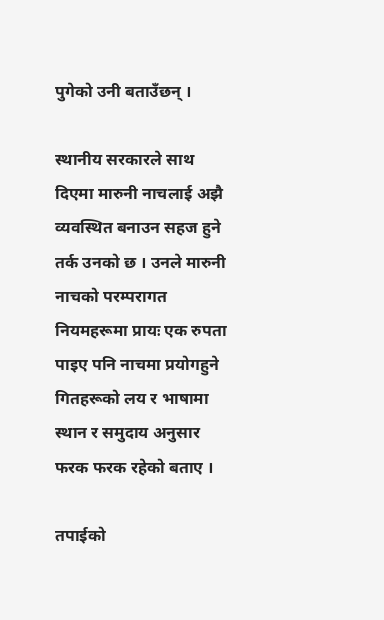पुगेको उनी बताउँछन् ।

स्थानीय सरकारले साथ दिएमा मारुनी नाचलाई अझै व्यवस्थित बनाउन सहज हुने तर्क उनको छ । उनले मारुनी नाचको परम्परागत नियमहरूमा प्रायः एक रुपता पाइए पनि नाचमा प्रयोगहुने गितहरूको लय र भाषामा स्थान र समुदाय अनुसार फरक फरक रहेको बताए ।

तपाईको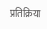प्रतिक्रिया